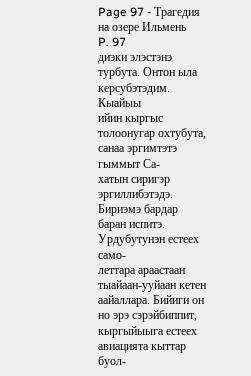Page 97 - Трагедия на озере Ильмень
P. 97
диэки элэстэнэ турбута. Онтон ыла керсубэтэдим. Кыайыы
ийин кыргыс толоонугар охтубута, санаа эргимтэтэ гыммыт Са-
хатын сиригэр эргиллибэтэдэ.
Бириэмэ бардар баран испитэ. Урдубутунэн естеех само-
леттара араастаан тыайаан-ууйаан кетен аайаллара. Бийиги он
но эрэ сэрэйбиппит, кыргыйыыга естеех авиацията кыттар буол-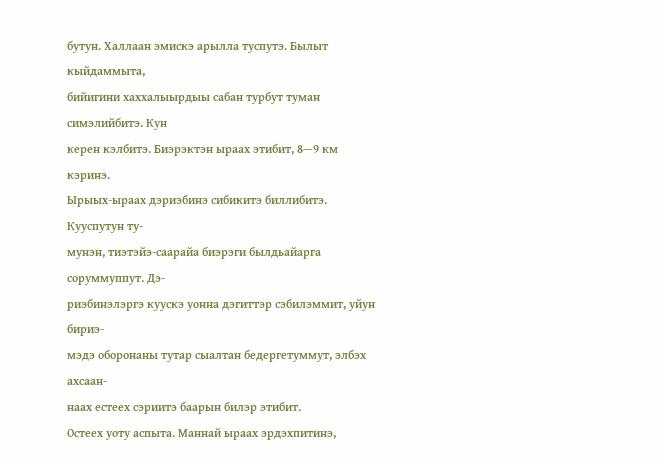бутун. Халлаан эмискэ арылла туспутэ. Былыт кыйдаммыта,
бийигини хаххалыырдыы сабан турбут туман симэлийбитэ. Кун
керен кэлбитэ. Биэрэктэн ыраах этибит, 8—9 км кэринэ.
Ырыых-ыраах дэриэбинэ сибикитэ биллибитэ. Кууспутун ту-
мунэн, тиэтэйэ-саарайа биэрэги былдьайарга соруммуппут. Дэ-
риэбинэлэргэ куускэ уонна дэгиттэр сэбилэммит, уйун бириэ-
мэдэ оборонаны тутар сыалтан бедергетуммут, элбэх ахсаан-
наах естеех сэриитэ баарын билэр этибит.
Остеех уоту аспыта. Маннай ыраах эрдэхпитинэ,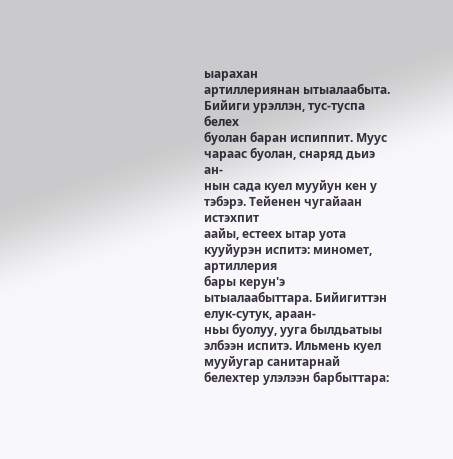ыарахан
артиллериянан ытыалаабыта. Бийиги урэллэн, тус-туспа белех
буолан баран испиппит. Муус чараас буолан, снаряд дьиэ ан-
нын сада куел мууйун кен у тэбэрэ. Тейенен чугайаан истэхпит
аайы, естеех ытар уота кууйурэн испитэ: миномет, артиллерия
бары керун'э ытыалаабыттара. Бийигиттэн елук-сутук, араан-
ньы буолуу, ууга былдьатыы элбээн испитэ. Ильмень куел
мууйугар санитарнай белехтер улэлээн барбыттара: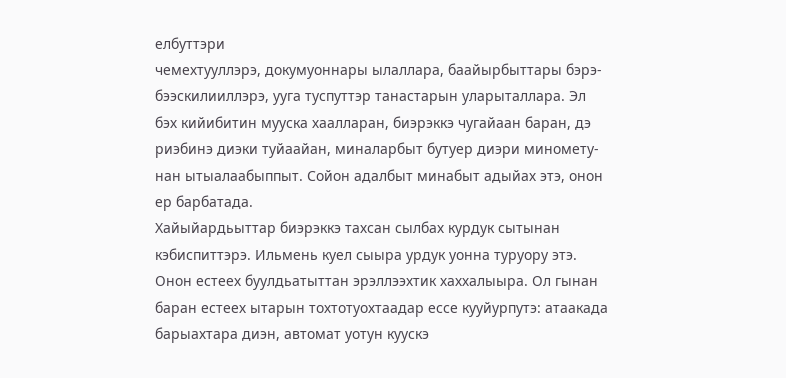елбуттэри
чемехтууллэрэ, докумуоннары ылаллара, баайырбыттары бэрэ-
бээскилииллэрэ, ууга туспуттэр танастарын уларыталлара. Эл
бэх кийибитин мууска хаалларан, биэрэккэ чугайаан баран, дэ
риэбинэ диэки туйаайан, миналарбыт бутуер диэри миномету-
нан ытыалаабыппыт. Сойон адалбыт минабыт адыйах этэ, онон
ер барбатада.
Хайыйардьыттар биэрэккэ тахсан сылбах курдук сытынан
кэбиспиттэрэ. Ильмень куел сыыра урдук уонна туруору этэ.
Онон естеех буулдьатыттан эрэллээхтик хаххалыыра. Ол гынан
баран естеех ытарын тохтотуохтаадар ессе кууйурпутэ: атаакада
барыахтара диэн, автомат уотун куускэ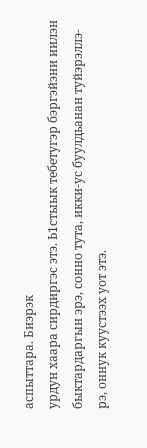аспыттара. Биэрэк
урдун хаара сирдиргэс этэ. Ь1стыык тебетугэр бэргэйэни иилэн
быктардаргын эрэ, сонно тута, икки-ус буулдьанан туйэрэллэ-
рэ, оннук куустээх уот этэ.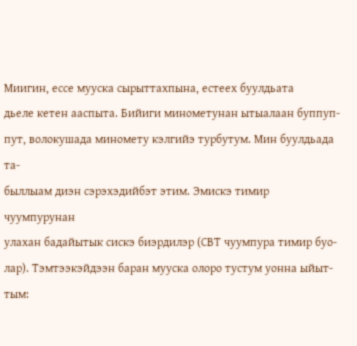Миигин, ессе мууска сырыттахпына, естеех буулдьата
дьеле кетен ааспыта. Бийиги минометунан ытыалаан буппуп-
пут, волокушада миномету кэлгийэ турбутум. Мин буулдьада та-
быллыам диэн сэрэхэдийбэт этим. Эмискэ тимир чуумпурунан
улахан бадайытык сискэ биэрдилэр (СВТ чуумпура тимир буо-
лар). Тэмтээкэйдээн баран мууска олоро тустум уонна ыйыт-
тым: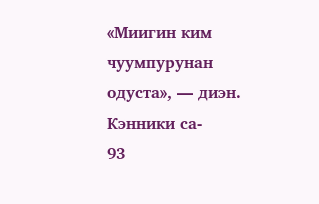«Миигин ким чуумпурунан одуста», — диэн. Кэнники са-
93